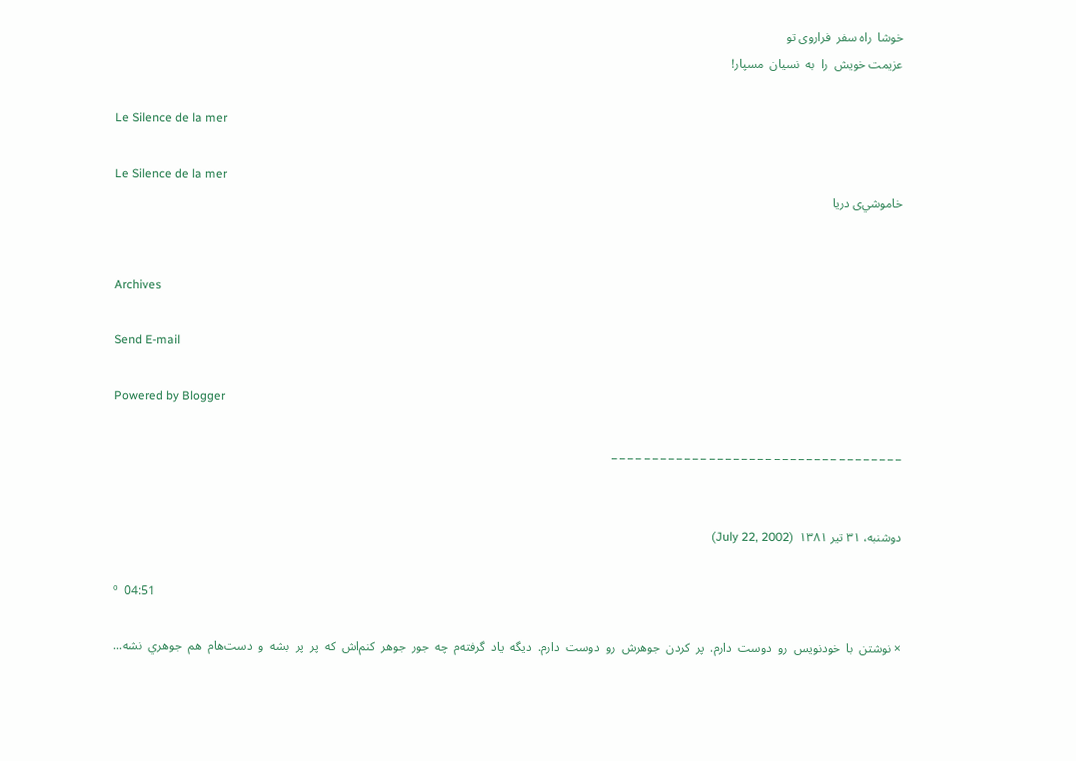خوشا  راه سفر  فراروی تو
عزيمت خويش  را  به  نسيان  مسپار!

Le Silence de la mer

Le Silence de la mer
خاموشي‌ی دریا


Archives

Send E-mail

Powered by Blogger

_ _ _ _ _ _ _ _ _ _ _ _ _ _ _ _ _ _ _ _ _ _ _ _ _ _ _ _ _ _ _ _ _ _ _ _


دوشنبه، ۳۱ تير ۱۳۸۱  (July 22, 2002)

º  04:51

× نوشتن  با  خودنويس  رو  دوست  دارم.  پر  کردن  جوهرش  رو  دوست  دارم.  ديگه  ياد  گرفته‌م  چه  جور  جوهر  کنم‌اش  که  پر  پر  بشه  و  دست‌هام  هم  جوهري  نشه...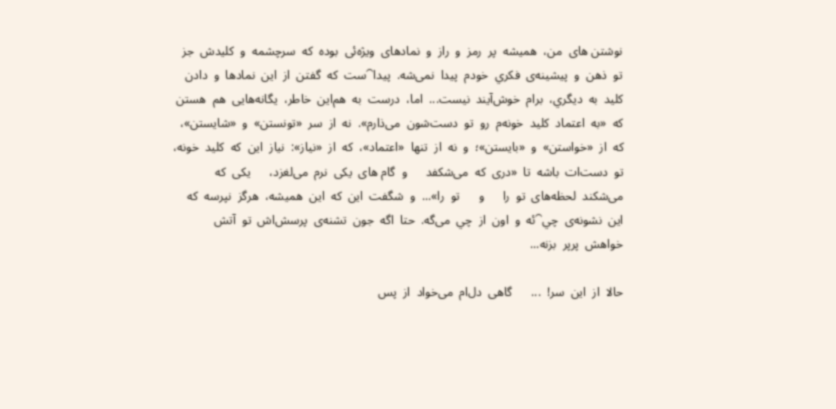نوشتن هاى  من،  هميشه  پر  رمز  و  راز  و  نمادهاى  ويژه‌ئى  بوده  که  سرچشمه  و  کليدش  جز  تو  ذهن  و  پيشينه‌ى  فکري  خودم  پيدا  نمى‌شه.  پيدا⁀ست  که  گفتن  از  اين  نمادها  و  دادن  کليد  به  ديگري،  برام  خوش‌آيند  نيست...  اما،  درست  به  هم‌اين  خاطر،  يگانه‌هايى  هم  هستن  که  «به  اعتماد  کليد  خونه‌م  رو  تو  دست‌شون  می‌ذارم».  نه  از  سر  «تونستن»  و  «شايستن»،  که  از  «خواستن»  و  «بايستن»؛  و  نه  از  تنها  «اعتماد»،  که  از  «نياز»:  نياز  اين  که  کليد  خونه،  تو  دست‌ات  باشه  تا  «درى  که  مى‌شکفد      و  گام هاى  يکی  نرم  مى‌لغزد،      يکى  که  مى‌شکند  لحظه‌هاى  تو  را      و      تو  را»...  و  شگفت  اين  که  اين  هميشه،  هرگز  نپرسه  که  اين  نشونه‌ى  چي⁀ئه  و  اون  از  چي  مى‌گه.  حتا  اگه  جون  تشنه‌ى  پرسش‌اش  تو  آتش  خواهش  پرپر  بزنه...

حالا  از  اين  سر!  ...      گاهى  دل‌ام  مى‌خواد  از  پس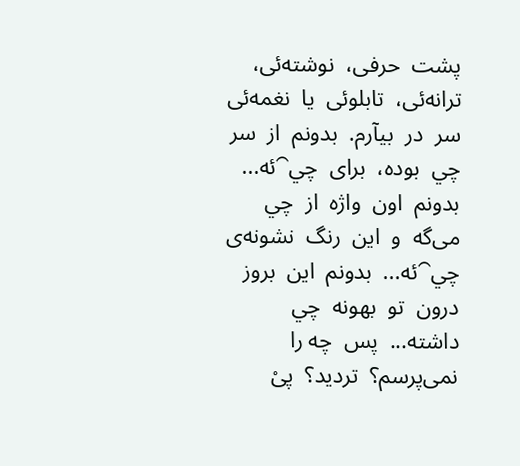پشت  حرفى،  نوشته‌ئى،  ترانه‌ئى،  تابلوئى  يا  نغمه‌ئى  سر  در  بيآرم.  بدونم  از  سر  چي  بوده،  براى  چي⁀ئه...  بدونم  اون  واژه  از  چي  مى‌گه  و  اين  رنگ  نشونه‌ى  چي⁀ئه...  بدونم  اين  بروز  درون  تو  بهونه  چي  داشته...  پس  چه را  نمى‌پرسم؟  ترديد؟  پىْ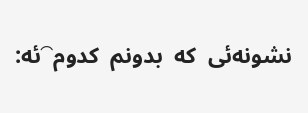نشونه‌ئى  که  بدونم  کدوم⁀ئه: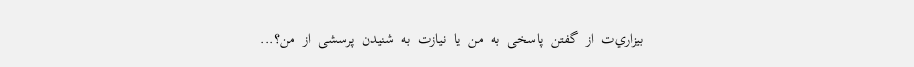بيزاري‌ت  از  گفتن  پاسخى  به  من  يا  نيازت  به  شنيدن  پرسشى  از  من؟...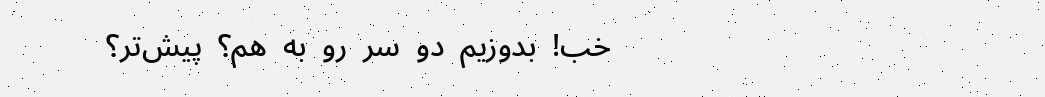خب!  بدوزيم  دو  سر  رو  به  هم؟  پيش‌تر؟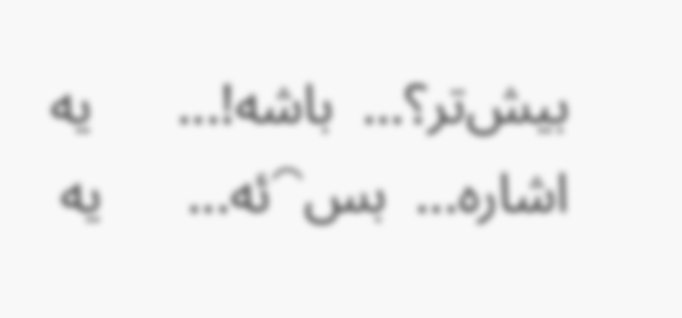بيش‌تر؟...  باشه!...      يه  اشاره...  بس⁀ئه...      يه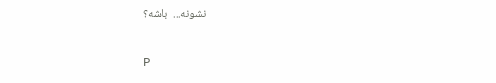نشونه...  باشه؟

P